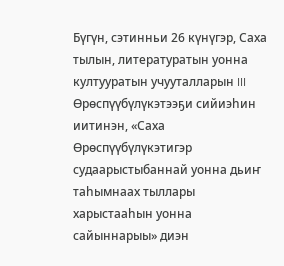Бүгүн, сэтинньи 26 күнүгэр, Саха тылын, литературатын уонна култууратын учууталларын III Өрөспүүбүлүкэтээҕи сийиэһин иитинэн, «Саха Өрөспүүбүлүкэтигэр судаарыстыбаннай уонна дьиҥ таһымнаах тыллары харыстааһын уонна сайыннарыы» диэн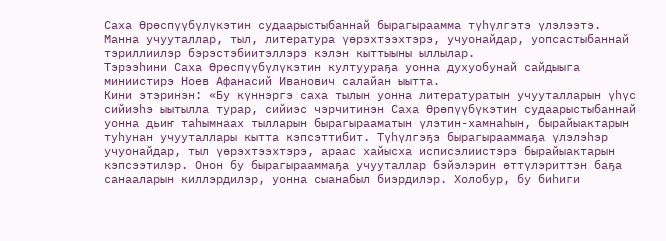Саха Өрөспүүбүлүкэтин судаарыстыбаннай бырагыраамма түһүлгэтэ үлэлээтэ.
Манна учууталлар, тыл, литература үөрэхтээхтэрэ, учуонайдар, уопсастыбаннай тэриллиилэр бэрэстэбиитэллэрэ кэлэн кыттыыны ыллылар.
Тэрээһини Саха Өрөспүүбүлүкэтин култуураҕа уонна духуобунай сайдыыга миниистирэ Ноев Афанасий Иванович салайан ыытта.
Кини этэринэн: «Бу күннэргэ саха тылын уонна литературатын учууталларын үһүс сийиэһэ ыытылла турар, сийиэс чэрчитинэн Саха Өрөпүүбүкэтин судаарыстыбаннай уонна дьиҥ таһымнаах тылларын бырагырааматын үлэтин-хамнаһын, бырайыактарын туһунан учууталлары кытта кэпсэттибит. Түһүлгэҕэ бырагырааммаҕа үлэлэһэр учуонайдар, тыл үөрэхтээхтэрэ, араас хайысха исписэлиистэрэ бырайыактарын кэпсээтилэр. Онон бу бырагырааммаҕа учууталлар бэйэлэрин өттүлэриттэн баҕа санааларын киллэрдилэр, уонна сыанабыл биэрдилэр. Холобур, бу биһиги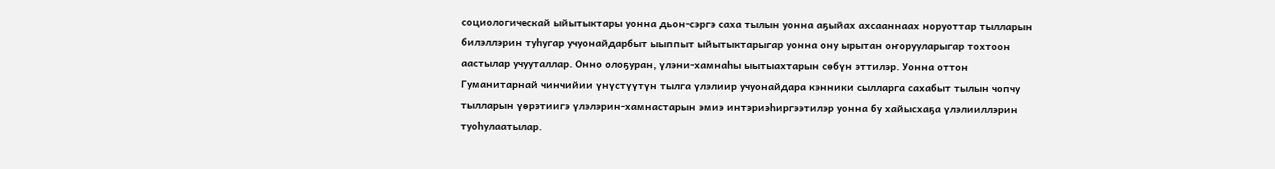социологическай ыйытыктары уонна дьон-сэргэ саха тылын уонна аҕыйах ахсааннаах норуоттар тылларын билэллэрин туһугар учуонайдарбыт ыыппыт ыйытыктарыгар уонна ону ырытан оҥорууларыгар тохтоон аастылар учууталлар. Онно олоҕуран, үлэни-хамнаһы ыытыахтарын сөбүн эттилэр. Уонна оттон Гуманитарнай чинчийии үнүстүүтүн тылга үлэлиир учуонайдара кэнники сылларга сахабыт тылын чопчу тылларын үөрэтиигэ үлэлэрин-хамнастарын эмиэ интэриэһиргээтилэр уонна бу хайысхаҕа үлэлииллэрин туоһулаатылар.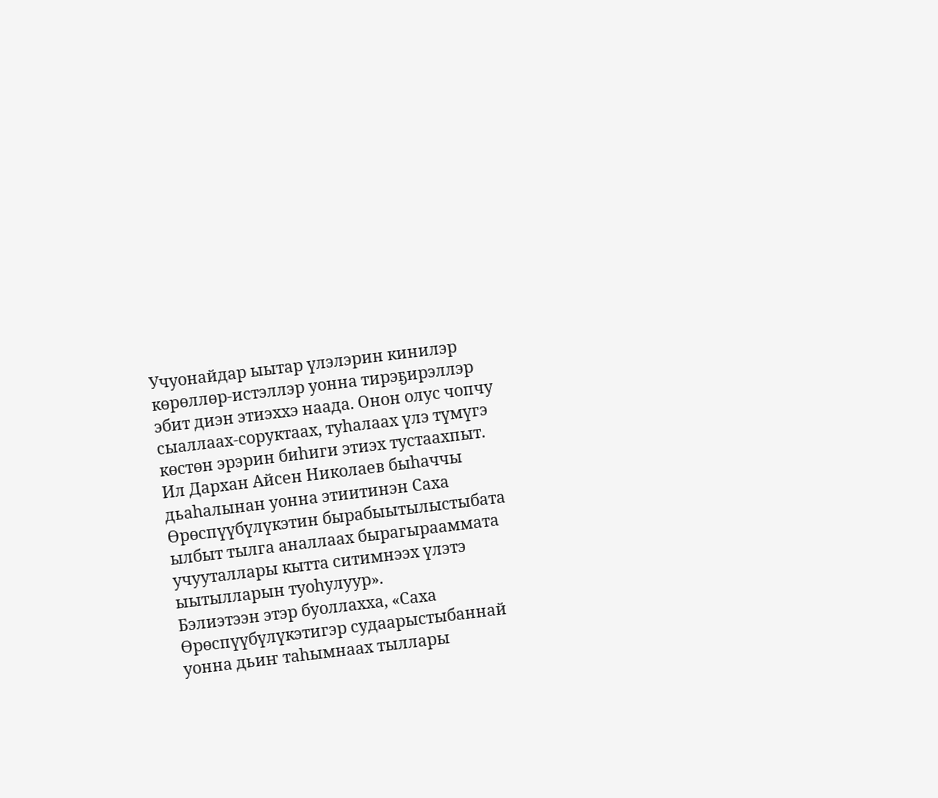Учуонайдар ыытар үлэлэрин кинилэр көрөллөр-истэллэр уонна тирэҕирэллэр эбит диэн этиэххэ наада. Онон олус чопчу сыаллаах-соруктаах, туһалаах үлэ түмүгэ көстөн эрэрин биһиги этиэх тустаахпыт. Ил Дархан Айсен Николаев быһаччы дьаһалынан уонна этиитинэн Саха Өрөспүүбүлүкэтин бырабыытылыстыбата ылбыт тылга аналлаах бырагырааммата учууталлары кытта ситимнээх үлэтэ ыытылларын туоһулуур».
Бэлиэтээн этэр буоллахха, «Саха Өрөспүүбүлүкэтигэр судаарыстыбаннай уонна дьиҥ таһымнаах тыллары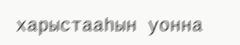харыстааһын уонна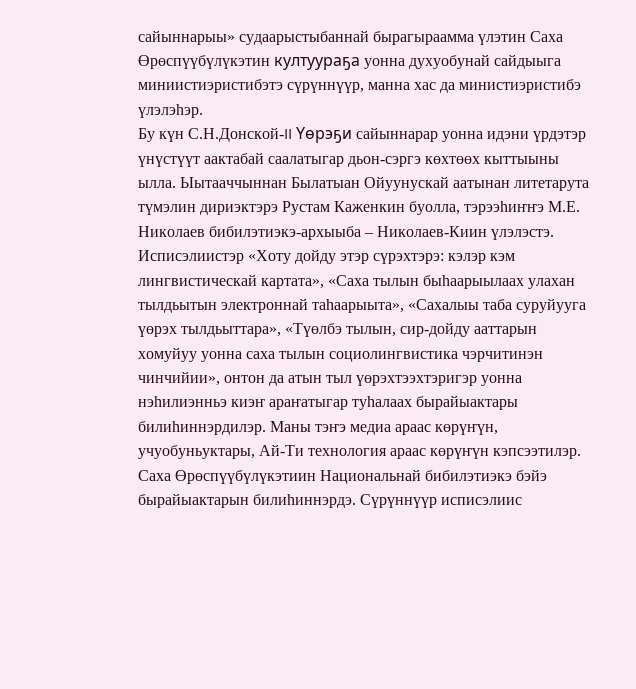сайыннарыы» судаарыстыбаннай бырагыраамма үлэтин Саха Өрөспүүбүлүкэтин култуураҕа уонна духуобунай сайдыыга миниистиэристибэтэ сүрүннүүр, манна хас да министиэристибэ үлэлэһэр.
Бу күн С.Н.Донской-II Үөрэҕи сайыннарар уонна идэни үрдэтэр үнүстүүт аактабай саалатыгар дьон-сэргэ көхтөөх кыттыыны ылла. Ыытааччыннан Былатыан Ойуунускай аатынан литетарута түмэлин дириэктэрэ Рустам Каженкин буолла, тэрээһиҥҥэ М.Е. Николаев бибилэтиэкэ-архыыба – Николаев-Киин үлэлэстэ.
Исписэлиистэр «Хоту дойду этэр сүрэхтэрэ: кэлэр кэм лингвистическай картата», «Саха тылын быһаарыылаах улахан тылдьытын электроннай таһаарыыта», «Сахалыы таба суруйууга үөрэх тылдьыттара», «Түөлбэ тылын, сир-дойду ааттарын хомуйуу уонна саха тылын социолингвистика чэрчитинэн чинчийии», онтон да атын тыл үөрэхтээхтэригэр уонна нэһилиэнньэ киэҥ араҥатыгар туһалаах бырайыактары билиһиннэрдилэр. Маны тэҥэ медиа араас көрүҥүн, учуобуньуктары, Ай-Ти технология араас көрүҥүн кэпсээтилэр.
Саха Өрөспүүбүлүкэтиин Национальнай бибилэтиэкэ бэйэ бырайыактарын билиһиннэрдэ. Сүрүннүүр исписэлиис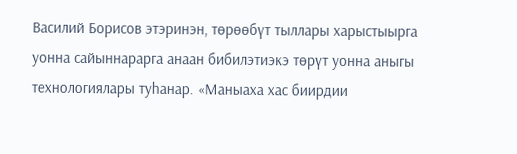Василий Борисов этэринэн, төрөөбүт тыллары харыстыырга уонна сайыннарарга анаан бибилэтиэкэ төрүт уонна аныгы технологиялары туһанар. «Маныаха хас биирдии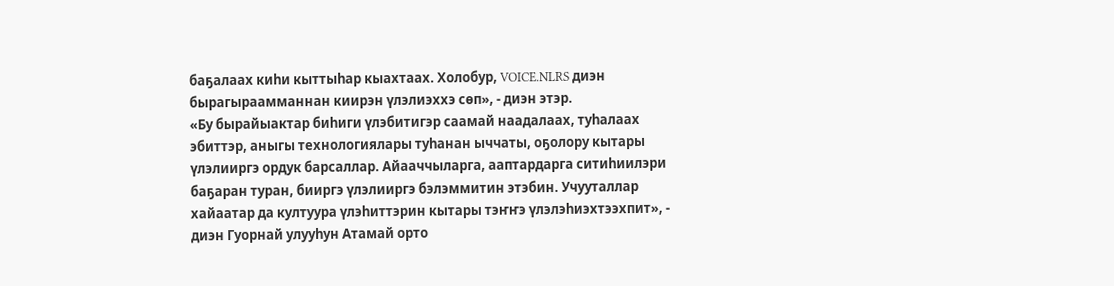баҕалаах киһи кыттыһар кыахтаах. Холобур, VOICE.NLRS диэн бырагыраамманнан киирэн үлэлиэххэ сөп», - диэн этэр.
«Бу бырайыактар биһиги үлэбитигэр саамай наадалаах, туһалаах эбиттэр, аныгы технологиялары туһанан ыччаты, оҕолору кытары үлэлииргэ ордук барсаллар. Айааччыларга, ааптардарга ситиһиилэри баҕаран туран, бииргэ үлэлииргэ бэлэммитин этэбин. Учууталлар хайаатар да култуура үлэһиттэрин кытары тэҥҥэ үлэлэһиэхтээхпит», - диэн Гуорнай улууһун Атамай орто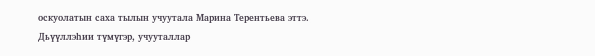оскуолатын саха тылын учуутала Марина Терентьева эттэ.
Дьүүллэһии түмүгэр, учууталлар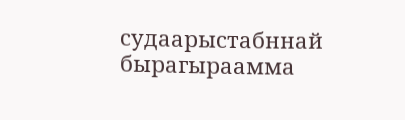судаарыстабннай бырагыраамма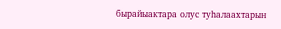бырайыактара олус туһалаахтарын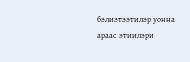бэлиэтээтилэр уонна араас этиилэри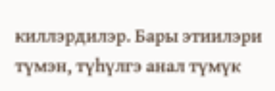киллэрдилэр. Бары этиилэри түмэн, түһүлгэ анал түмүк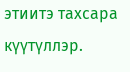этиитэ тахсара күүтүллэр.